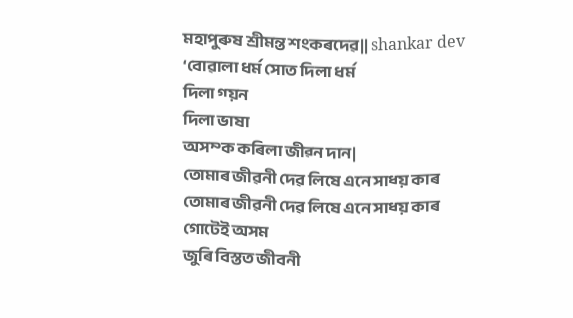মহাপুৰুষ শ্ৰীমন্ত শংকৰদেৱ|| shankar dev
‘বোৱালা ধৰ্ম সোত দিলা ধৰ্ম
দিলা গ্য়ন
দিলা ভাষা
অসম্ক কৰিলা জীৱ্ন দান|
তোমাৰ জীৱনী দেৱ লিষে এনে সাধ্য় কাৰ
তোমাৰ জীৱনী দেৱ লিষে এনে সাধ্য় কাৰ
গোটেই অসম
জুৰি বিস্তত জীবনী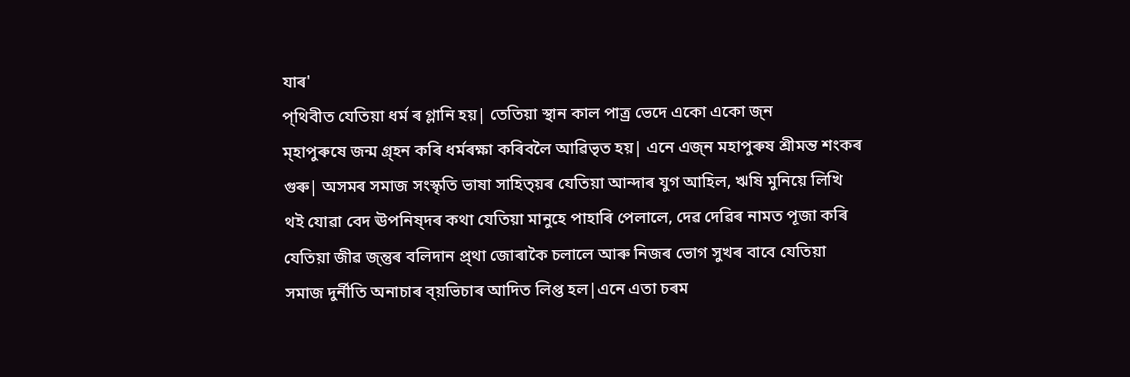যাৰ'
প্থিবীত যেতিয়া ধৰ্ম ৰ গ্লানি হয়| তেতিয়া স্থান কাল পাত্ৰ্ৰ ভেদে একো একো জ্ন
ম্হাপুৰুষে জন্ম গ্ৰ্হন কৰি ধৰ্মৰক্ষা কৰিবলৈ আৱিভৃত হয়| এনে এজ্ন মহাপুৰুষ শ্ৰীমন্ত শংকৰ
গুৰু| অসমৰ সমাজ সংস্কৃতি ভাষা সাহিত্য়ৰ যেতিয়া আন্দাৰ যুগ আহিল, ঋষি মুনিয়ে লিখি
থই যোৱা বেদ ঊপনিষ্দৰ কথা যেতিয়া মানুহে পাহাৰি পেলালে, দেৱ দেৱিৰ নামত পূজা কৰি
যেতিয়া জীৱ জ্ন্তুৰ বলিদান প্ৰ্থা জোৰাকৈ চলালে আৰু নিজৰ ভোগ সুখৰ বাবে যেতিয়া
সমাজ দুৰ্নীতি অনাচাৰ ব্য়ভিচাৰ আদিত লিপ্ত হল|এনে এতা চৰম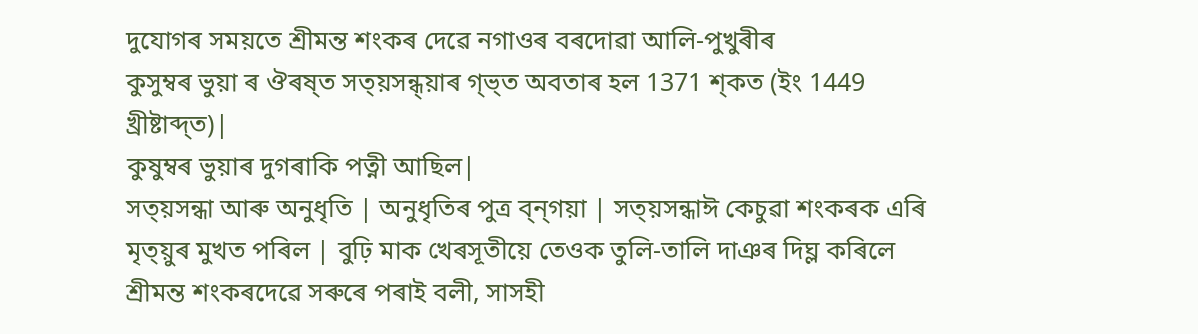দুযোগৰ সময়তে শ্ৰীমন্ত শংকৰ দেৱে নগাওৰ বৰদোৱা আলি-পুখুৰীৰ
কুসুম্বৰ ভুয়া ৰ ঔৰষ্ত সত্য়সন্ধ্য়াৰ গ্ভ্ত অবতাৰ হল 1371 শ্কত (ইং 1449
খ্ৰীষ্টাব্দ্ত)|
কুষুম্বৰ ভুয়াৰ দুগৰাকি পত্নী আছিল|
সত্য়সন্ধা আৰু অনুধৃতি | অনুধৃতিৰ পুত্ৰ ব্ন্গয়া | সত্য়সন্ধাঈ কেচুৱা শংকৰক এৰি
মৃত্য়ুৰ মুখত পৰিল | বুঢ়ি মাক খেৰসূতীয়ে তেওক তুলি-তালি দাঞৰ দিঘ্ল কৰিলে
শ্ৰীমন্ত শংকৰদেৱে সৰুৰে পৰাই বলী, সাসহী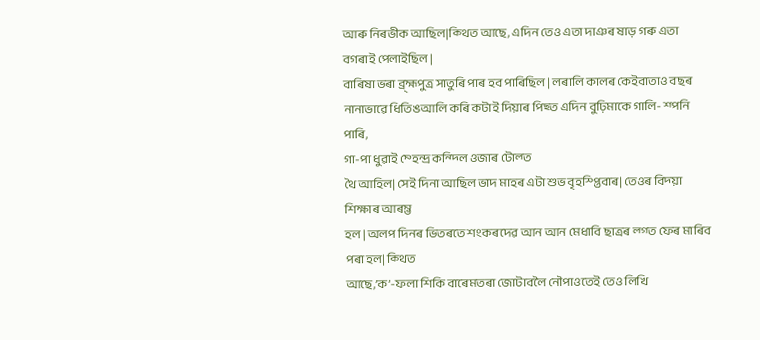আৰু নিৰভীক আছিল|ক্থিত আছে, এদিন তেও এতা দাঞৰ ষাড় গৰু এতা বগৰাই পেলাইছিল |
বাৰিষা ভৰা ব্ৰ্হ্মপুত্ৰ সাতুৰি পাৰ হব পাৰিছিল | লৰালি কালৰ কেইবাতাও বছৰ
নানাভাৱে ধিতিঙআলি কৰি কটাই দিয়াৰ পিছ্ত এদিন বুঢ়িমাকে গালি- শ্পনি পাৰি,
গা-পা ধুৱাই ম্হেন্দ্ৰ কন্দ্লি ওজাৰ টোল্ত
থৈ আহিল| সেই দিনা আছিল ভাদ মাহৰ এটা শুভ বৃহস্প্তিবাৰ| তেওৰ বিদ্য়া শিক্ষাৰ আৰম্ভ
হল | অলপ দিনৰ ভিতৰতে শংকৰদেৱ আন আন মেধাবি ছাত্ৰৰ ল্গ্ত ফেৰ মাৰিব পৰা হল| ক্থিত
আছে,’ক’-ফলা শিকি বাৰেমতৰা জোটাবলৈ নৌপাওতেই তেও লিখি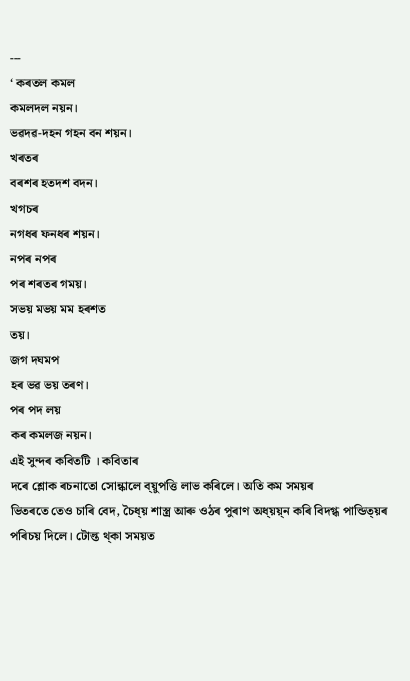---
‘ কৰতল কমল
কমলদল নয়ন।
ভৱদৱ-দহন গহন বন শয়ন।
খৰতৰ
বৰশৰ হতদশ বদন।
খগচৰ
নগধৰ ফনধৰ শয়ন।
নপৰ নপৰ
পৰ শৰতৰ গময়।
সভয় মভয় মম হৰশত
তয়।
জগ দঘমপ
হৰ ভৱ ভয় তৰণ।
পৰ পদ লয়
কৰ কমলজ নয়ন।
এই সুন্দৰ কবিতটি । কবিতাৰ
দৰে শ্লোক ৰচনাতো সোন্কালে ব্য়ুপত্তি লাভ কৰিলে। অতি কম সময়ৰ
ভিতৰতে তেও চাৰি বেদ, চৈধ্য় শাস্ত্ৰ আৰু ওঠৰ পুৰাণ অধ্য়য়্ন কৰি বিদগ্ধ পান্ডিত্য়ৰ
পৰিচয় দিলে। টোল্ত থ্কা সময়ত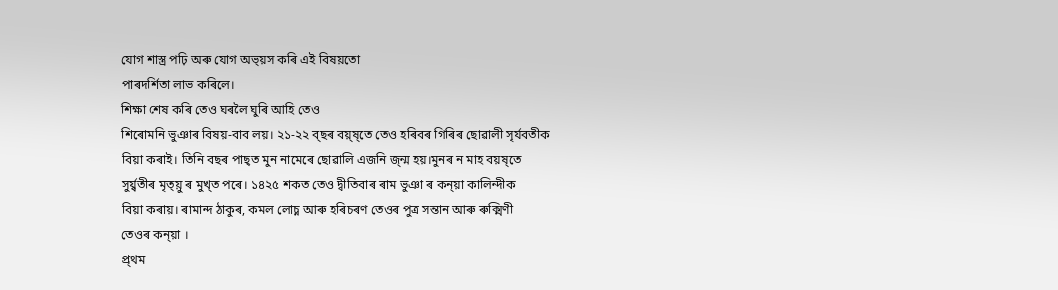যোগ শাস্ত্ৰ পঢ়ি অৰু যোগ অভ্য়স কৰি এই বিষয়তো
পাৰদৰ্শিতা লাভ কৰিলে।
শিক্ষা শেষ কৰি তেও ঘৰলৈ ঘুৰি আহি তেও
শিৰোমনি ভুঞাৰ বিষয়-বাব লয়। ২১-২২ ব্ছৰ বয়্ষ্তে তেও হৰিবৰ গিৰিৰ ছোৱালী সৃৰ্যবতীক
বিয়া কৰাই। তিনি বছৰ পাছ্ত মুন নামেৰে ছোৱালি এজনি জ্ন্ম হয়।মুনৰ ন মাহ বয়ষ্তে
সুৰ্য্বতীৰ মৃত্য়ু ৰ মুখ্ত পৰে। ১৪২৫ শকত তেও দ্বীতিবাৰ ৰাম ভুঞা ৰ কন্য়া কালিন্দীক
বিয়া কৰায়। ৰামান্দ ঠাকুৰ, কমল লোচ্ন আৰু হৰিচৰণ তেওৰ পুত্ৰ সন্তান আৰু ৰুক্মিণী
তেওৰ কন্য়া ।
প্ৰ্থম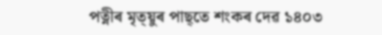পত্নীৰ মৃত্য়ুৰ পাছ্তে শংকৰ দেৱ ১৪০৩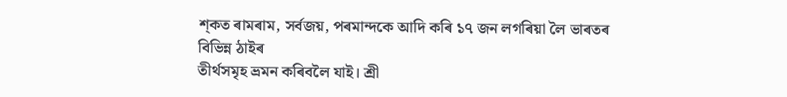শ্কত ৰামৰাম, সৰ্বজয়, পৰমান্দকে আদি কৰি ১৭ জন লগৰিয়া লৈ ভাৰতৰ বিভিন্ন ঠাইৰ
তীৰ্থসমৃহ ভ্ৰমন কৰিবলৈ যাই। শ্ৰী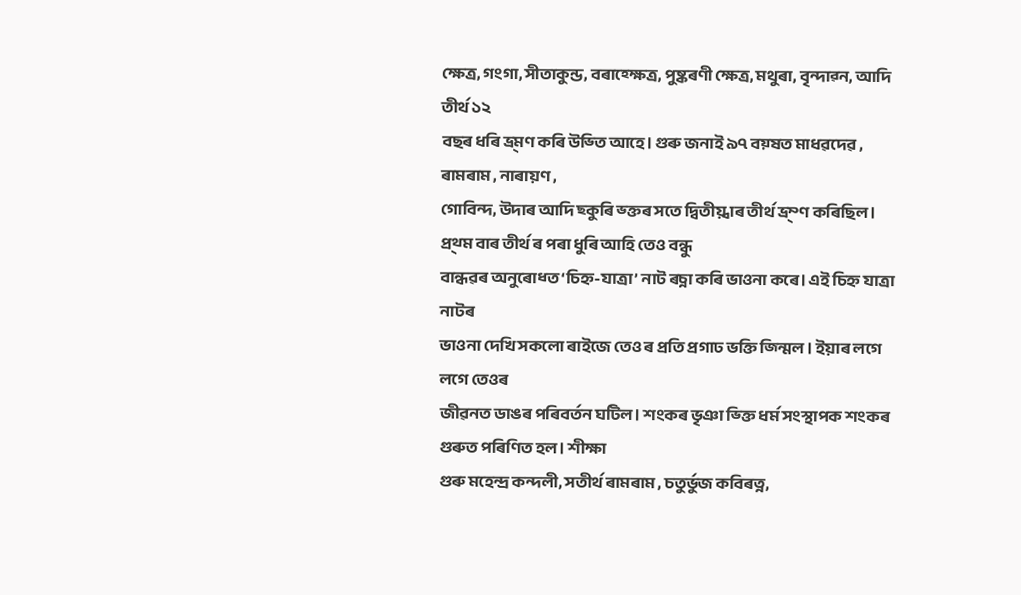ক্ষেত্ৰ, গংগা, সীতাকুন্ড, বৰাহ্ক্ষেত্ৰ, পুষ্কৰণী ক্ষেত্ৰ, মথুৰা, বৃন্দাৱ্ন, আদি তীৰ্থ ১২
বছৰ ধৰি ভ্ৰ্মণ কৰি উভ্তি আহে। গুৰু জনাই ৯৭ বয়্ষত মাধৱদেৱ , ৰামৰাম , নাৰায়ণ ,
গোবিন্দ, উদাৰ আদি ছ্কুৰি ভ্ক্তৰ সতে দ্বিতীয়্বাৰ তীৰ্থ ভ্ৰ্ম্ণ কৰিছিল।
প্ৰ্থ্ম বাৰ তীৰ্থ ৰ পৰা ধুৰি আহি তেও বন্ধু
বান্ধৱৰ অনুৰোধ্ত ‘চিহ্ন-যাত্ৰা’ নাট ৰচ্না কৰি ভাওনা কৰে। এই চিহ্ন যাত্ৰা নাটৰ
ভাওনা দেখি সকলো ৰাইজে তেও ৰ প্ৰতি প্ৰগাঢ ভক্তি জ্ন্মিল । ইয়াৰ লগে লগে তেওৰ
জীৱনত ডাঙৰ পৰিবৰ্তন ঘটিল। শংকৰ ভৃঞা ভ্ক্তি ধৰ্ম সংস্থাপক শংকৰ গুৰুত পৰিণিত হল। শীক্ষা
গুৰু মহেন্দ্ৰ কন্দলী, সতীৰ্থ ৰামৰাম , চতুৰ্ভুজ কবিৰত্ন,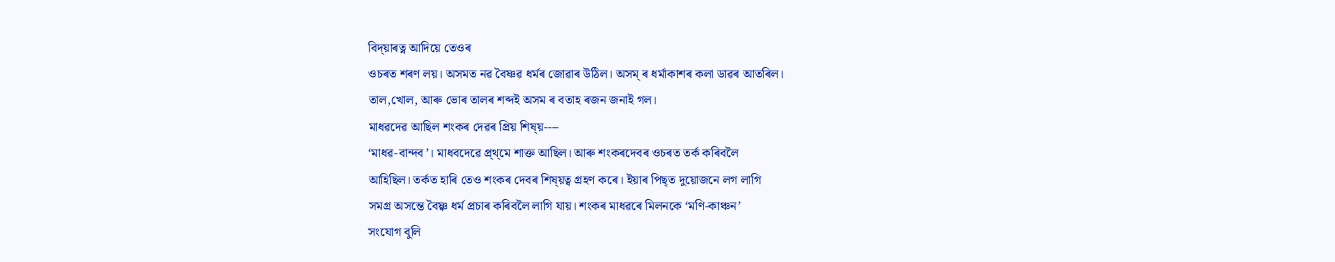বিদ্য়াৰত্ন আদিয়ে তেওৰ
ওচৰত শৰণ লয়। অসমত নৱ বৈষ্ণৱ ধৰ্মৰ জোৱাৰ উঠিল। অসম্ ৰ ধৰ্মাকাশৰ কলা ডাৱৰ আতৰিল।
তাল,খোল, আৰু ভোৰ তালৰ শব্দই অসম ৰ বতাহ ৰজন জনাই গল।
মাধৱদেৱ আছিল শংকৰ দেৱৰ প্ৰিয় শিষ্য়----
‘মাধৱ-বান্দব’। মাধবদেৱে প্ৰ্থ্মে শাক্ত আছিল। আৰু শংকৰদেবৰ ওচৰত তৰ্ক কৰিবলৈ
আহিছিল। তৰ্কত হাৰি তেও শংকৰ দেবৰ শিষ্য়ত্ব গ্ৰহণ কৰে। ইয়াৰ পিছ্ত দুয়োজনে লগ লাগি
সমগ্ৰ অসম্তে বৈষ্ণ্ব ধৰ্ম প্ৰচাৰ কৰিবলৈ লাগি যায়। শংকৰ মাধৱৰে মিলনকে ‘মণি-কাঞ্চন’
সংযোগ বুলি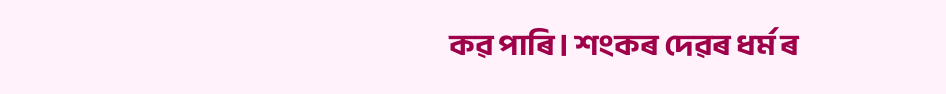কৱ পাৰি। শংকৰ দেৱৰ ধৰ্ম ৰ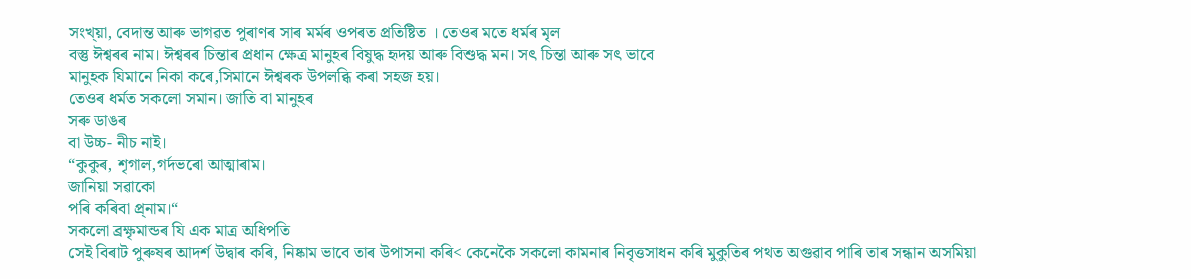সংখ্য়া, বেদান্ত আৰু ভাগৱত পুৰাণৰ সাৰ মৰ্মৰ ওপৰত প্ৰতিষ্টিত । তেওৰ মতে ধৰ্মৰ মৃল
বস্তু ঈশ্বৰৰ নাম। ঈশ্বৰৰ চিন্তাৰ প্ৰধান ক্ষেত্ৰ মানুহৰ বিষুদ্ধ হৃদয় আৰু বিশুদ্ধ মন। সৎ চিন্তা আৰু সৎ ভাবে
মানুহক যিমানে নিকা কৰে,সিমানে ঈশ্বৰক উপলব্ধি কৰা সহজ হয়।
তেওৰ ধৰ্মত সকলো সমান। জাতি বা মানুহৰ
সৰু ডাঙৰ
বা উচ্চ- নীচ নাই।
“কুকুৰ, শৃগাল,গৰ্দভৰো আত্মাৰাম।
জানিয়া সৱাকো
পৰি কৰিবা প্ৰ্নাম।“
সকলো ব্ৰক্ষৃমান্ডৰ যি এক মাত্ৰ অধিপতি
সেই বিৰাট পুৰুষৰ আদৰ্শ উদ্বাৰ কৰি, নিষ্কাম ভাবে তাৰ উপাসনা কৰি< কেনেকৈ সকলো কামনাৰ নিবৃত্তসাধন কৰি মুকুতিৰ পথত অগুৱাব পাৰি তাৰ সন্ধান অসমিয়া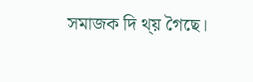সমাজক দি থ্য় গৈছে।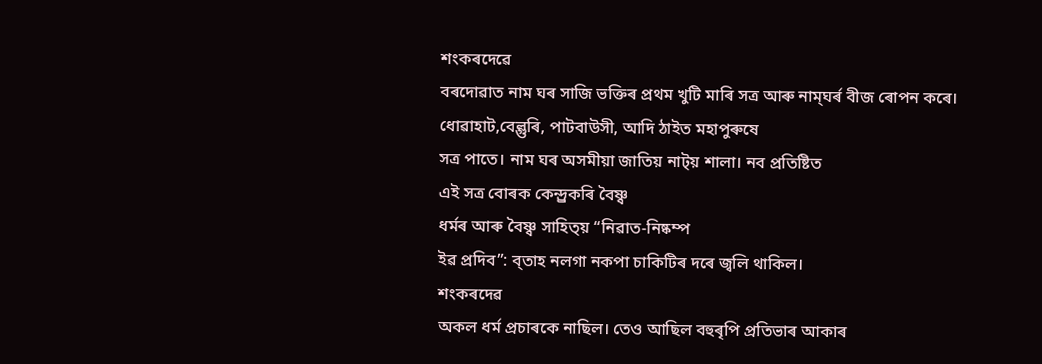শংকৰদেৱে
বৰদোৱাত নাম ঘৰ সাজি ভক্তিৰ প্ৰথম খুটি মাৰি সত্ৰ আৰু নাম্ঘৰ্ৰ বীজ ৰোপন কৰে। ধোৱাহাট,বেল্গুৰি, পাটবাউসী, আদি ঠাইত মহাপুৰুষে
সত্ৰ পাতে। নাম ঘৰ অসমীয়া জাতিয় নাট্য় শালা। নব প্ৰতিষ্টিত
এই সত্ৰ বোৰক কেন্দ্ৰ্ৰকৰি বৈষ্ণ্ব
ধৰ্মৰ আৰু বৈষ্ণ্ৱ সাহিত্য় “নিৱাত-নিষ্কম্প
ইৱ প্ৰদিব”: ব্তাহ নলগা নকপা চাকিটিৰ দৰে জ্বলি থাকিল।
শংকৰদেৱ
অকল ধৰ্ম প্ৰচাৰকে নাছিল। তেও আছিল বহুৰৃপি প্ৰতিভাৰ আকাৰ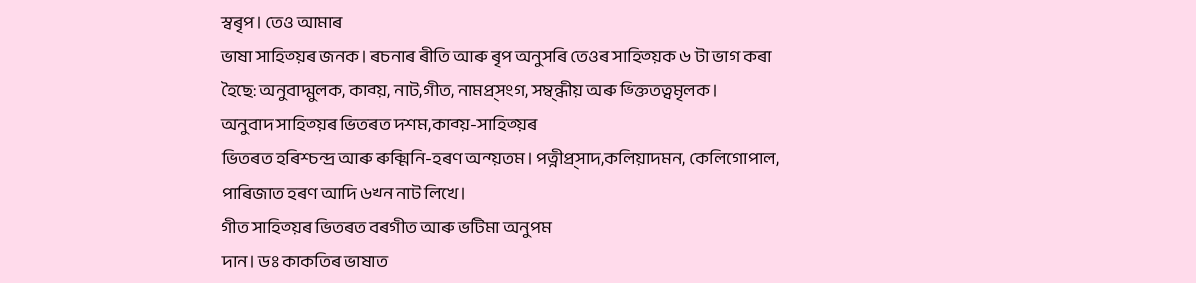স্বৰৃপ। তেও আমাৰ
ভাষা সাহিত্য়ৰ জনক। ৰচনাৰ ৰীতি আৰু ৰৃপ অনুসৰি তেওৰ সাহিত্য়ক ৬ টা ভাগ কৰা
হৈছে: অনুবাদ্মুলক, কাব্য়, নাট,গীত, নামপ্ৰ্সংগ, সম্ব্ন্ধীয় অৰু ভ্ক্তিতত্বমৃলক।
অনুবাদ সাহিত্য়ৰ ভিতৰত দশম,কাব্য়-সাহিত্য়ৰ
ভিতৰত হৰিশ্চন্দ্ৰ আৰু ৰুক্মিনি-হৰণ অন্য়তম। পত্নীপ্ৰ্সাদ,কলিয়াদমন, কেলিগোপাল,
পাৰিজাত হৰণ আদি ৬খ্ন নাট লিখে।
গীত সাহিত্য়ৰ ভিতৰত বৰগীত আৰু ভটিমা অনুপম
দান। ডঃ কাকতিৰ ভাষাত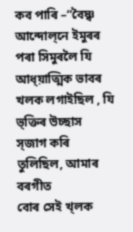কব পাৰি –“বৈষ্ণ্ৱ আন্দোল্নে ইমুৰৰ পৰা সিমুৰলৈ যি
আধ্য়াত্মিক ভাবৰ খলক লগাইছিল , যি ভ্ক্তিৰ উচ্ছাস স্জাগ কৰি তুলিছিল, আমাৰ বৰগীত
বোৰ সেই খ্লক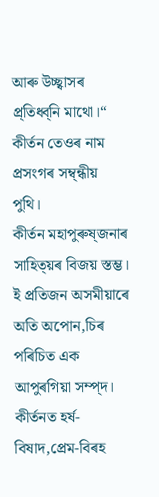আৰু উচ্ছ্বাসৰ প্ৰ্তিধ্ব্নি মাথো।“
কীৰ্তন তেওৰ নাম প্ৰসংগৰ সম্ব্ন্ধীয় পুথি।
কীৰ্তন মহাপুৰুষ্জনাৰ সাহিত্য়ৰ বিজয় স্তম্ভ। ই প্ৰতিজন অসমীয়াৰে অতি অপোন,চিৰ
পৰিচিত এক আপুৰগিয়া সম্প্দ। কীৰ্তনত হৰ্ষ-বিষাদ,প্ৰেম-বিৰহ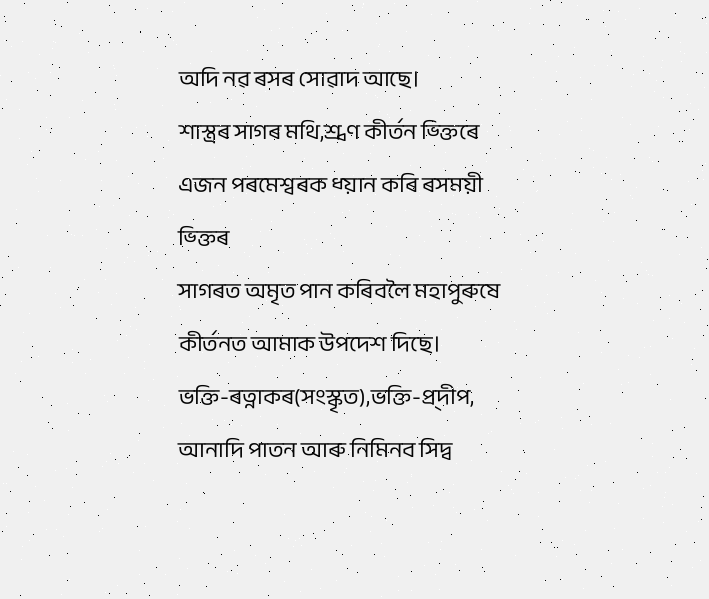অদি নৱ ৰসৰ সোৱাদ আছে।
শাস্ত্ৰৰ সাগৰ মথি,শ্ৰ্বণ কীৰ্তন ভ্ক্তিৰে এজন পৰমেশ্বৰক ধ্য়ান কৰি ৰসময়ী ভ্ক্তিৰ
সাগৰত অমৃত পান কৰিবলৈ মহাপুৰুষে কীৰ্তনত আমাক উপদেশ দিছে।
ভক্তি-ৰত্নাকৰ(সংস্কৃত),ভক্তি-প্ৰ্দীপ, আনাদি পাতন আৰু নিমিনব সিদ্ব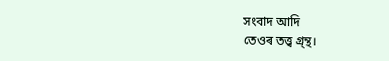সংবাদ আদি
তেওৰ তত্ত্ব গ্ৰ্ন্থ।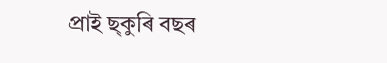প্ৰাই ছ্কুৰি বছৰ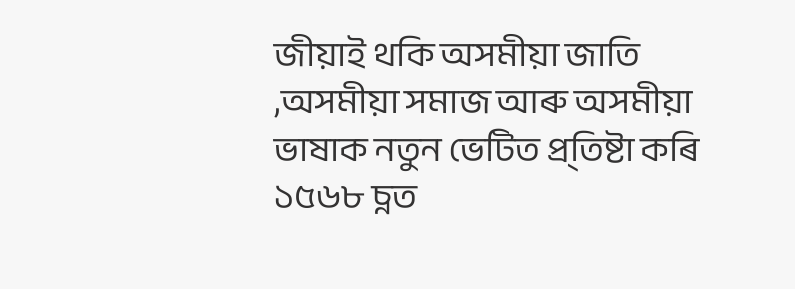জীয়াই থকি অসমীয়া জাতি
,অসমীয়া সমাজ আৰু অসমীয়া ভাষাক নতুন ভেটিত প্ৰ্তিষ্টা কৰি ১৫৬৮ চ্নত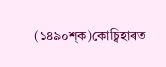(১৪৯০শ্ক)কোচ্বিহাৰত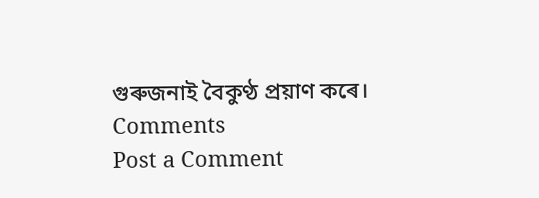গুৰুজনাই বৈকুণ্ঠ প্ৰয়াণ কৰে।
Comments
Post a Comment